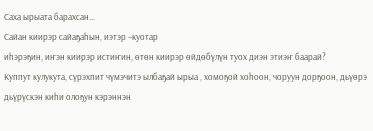Саха ырыата барахсан...
Сайан киирэр сайаҕаһын, иэтэр –куотар
иһэрэҕин, иҥэн киирэр истиҥин, өтөн киирэр өйдөбүлүн туох диэн этиэҥ баарай?
Куппут кулукута, сүрэхпит чүмэчитэ ылбаҕай ырыа , хомоҕой хоһоон, чоруун дорҕоон, дьүөрэ дьүрүскэн киһи олоҕун кэрэннэн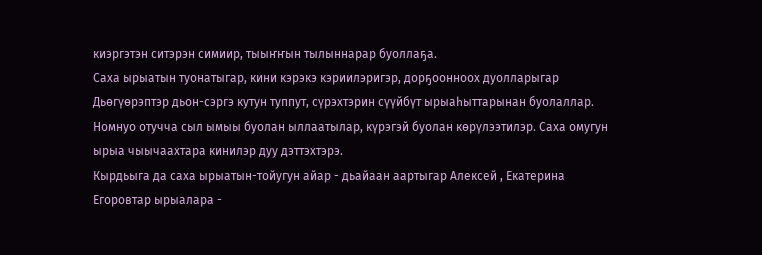киэргэтэн ситэрэн симиир, тыыҥҥын тылыннарар буоллаҕа.
Саха ырыатын туонатыгар, кини кэрэкэ кэриилэригэр, дорҕоонноох дуолларыгар Дьөгүөрэптэр дьон-сэргэ кутун туппут, сүрэхтэрин сүүйбүт ырыаһыттарынан буолаллар. Номнуо отучча сыл ымыы буолан ыллаатылар, күрэгэй буолан көрүлээтилэр. Саха омугун ырыа чыычаахтара кинилэр дуу дэттэхтэрэ.
Кырдьыга да саха ырыатын-тойугун айар - дьайаан аартыгар Алексей , Екатерина Егоровтар ырыалара -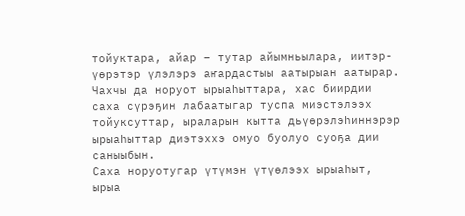тойуктара, айар – тутар айымньылара, иитэр-үөрэтэр үлэлэрэ аҥардастыы аатырыан аатырар.
Чахчы да норуот ырыаһыттара, хас биирдии саха сүрэҕин лабаатыгар туспа миэстэлээх тойуксуттар, ыраларын кытта дьүөрэлэһиннэрэр ырыаһыттар диэтэххэ омуо буолуо суоҕа дии саныыбын.
Саха норуотугар үтүмэн үтүөлээх ырыаһыт, ырыа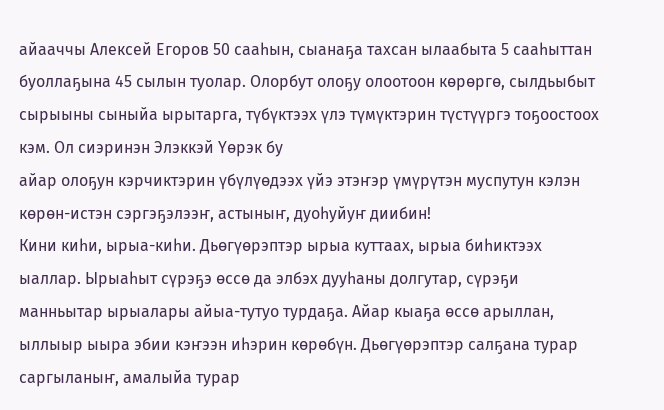айааччы Алексей Егоров 50 сааһын, сыанаҕа тахсан ылаабыта 5 сааһыттан буоллаҕына 45 сылын туолар. Олорбут олоҕу олоотоон көрөргө, сылдьыбыт сырыыны сыныйа ырытарга, түбүктээх үлэ түмүктэрин түстүүргэ тоҕоостоох кэм. Ол сиэринэн Элэккэй Үөрэк бу
айар олоҕун кэрчиктэрин үбүлүөдээх үйэ этэҥэр үмүрүтэн муспутун кэлэн көрөн-истэн сэргэҕэлээҥ, астыныҥ, дуоһуйуҥ диибин!
Кини киһи, ырыа-киһи. Дьөгүөрэптэр ырыа куттаах, ырыа биһиктээх ыаллар. Ырыаһыт сүрэҕэ өссө да элбэх дууһаны долгутар, сүрэҕи манньытар ырыалары айыа-тутуо турдаҕа. Айар кыаҕа өссө арыллан, ыллыыр ыыра эбии кэҥээн иһэрин көрөбүн. Дьөгүөрэптэр салҕана турар саргыланыҥ, амалыйа турар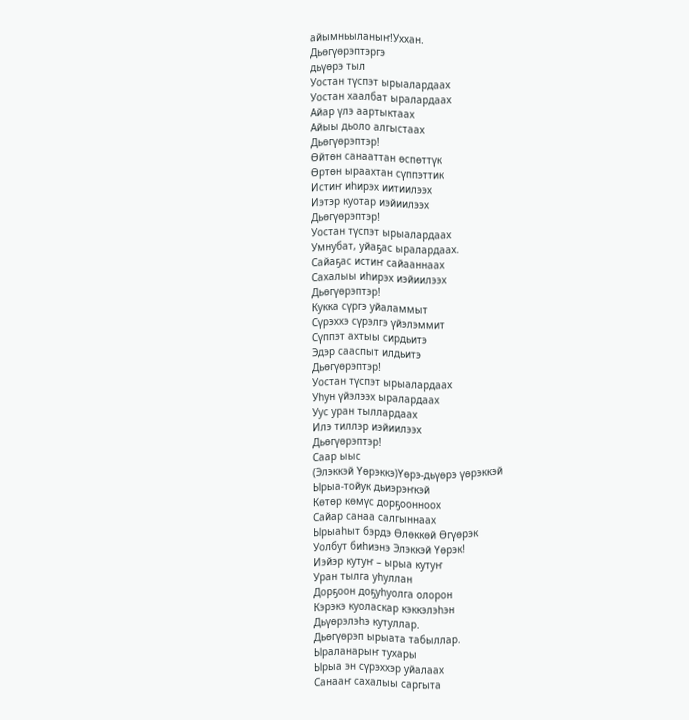айымньыланыҥ!Уххан.
Дьөгүөрэптэргэ
дьүөрэ тыл
Уостан түспэт ырыалардаах
Уостан хаалбат ыралардаах
Айар үлэ аартыктаах
Айыы дьоло алгыстаах
Дьөгүөрэптэр!
Өйтөн санааттан өспөттүк
Өртөн ыраахтан сүппэттик
Истиҥ иһирэх иитиилээх
Иэтэр куотар иэйиилээх
Дьөгүөрэптэр!
Уостан түспэт ырыалардаах
Умнубат, уйаҕас ыралардаах.
Сайаҕас истиҥ сайааннаах
Сахалыы иһирэх иэйиилээх
Дьөгүөрэптэр!
Кукка сүргэ уйаламмыт
Сүрэххэ сүрэлгэ үйэлэммит
Сүппэт ахтыы сирдьитэ
Эдэр сааспыт илдьитэ
Дьөгүөрэптэр!
Уостан түспэт ырыалардаах
Уһун үйэлээх ыралардаах
Уус уран тыллардаах
Илэ тиллэр иэйиилээх
Дьөгүөрэптэр!
Саар ыыс
(Элэккэй Үөрэккэ)Үөрэ-дьүөрэ үөрэккэй
Ырыа-тойук дьиэрэҥкэй
Көтөр көмүс дорҕоонноох
Сайар санаа салгыннаах
Ырыаһыт бэрдэ Өлөккөй Өгүөрэк
Уолбут биһиэнэ Элэккэй Үөрэк!
Иэйэр кутуҥ – ырыа кутуҥ
Уран тылга уһуллан
Дорҕоон доҕуһуолга олорон
Кэрэкэ куоласкар кэккэлэһэн
Дьүөрэлэһэ кутуллар.
Дьөгүөрэп ырыата табыллар.
Ыраланарыҥ тухары
Ырыа эн сүрэххэр уйалаах
Санааҥ сахалыы саргыта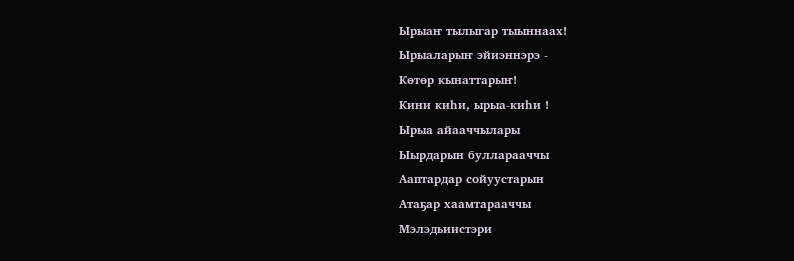Ырыаҥ тылыгар тыыннаах!
Ырыаларыҥ эйиэннэрэ -
Көтөр кынаттарыҥ!
Кини киһи, ырыа-киһи !
Ырыа айааччылары
Ыырдарын булларааччы
Ааптардар сойуустарын
Атаҕар хаамтарааччы
Мэлэдьиистэри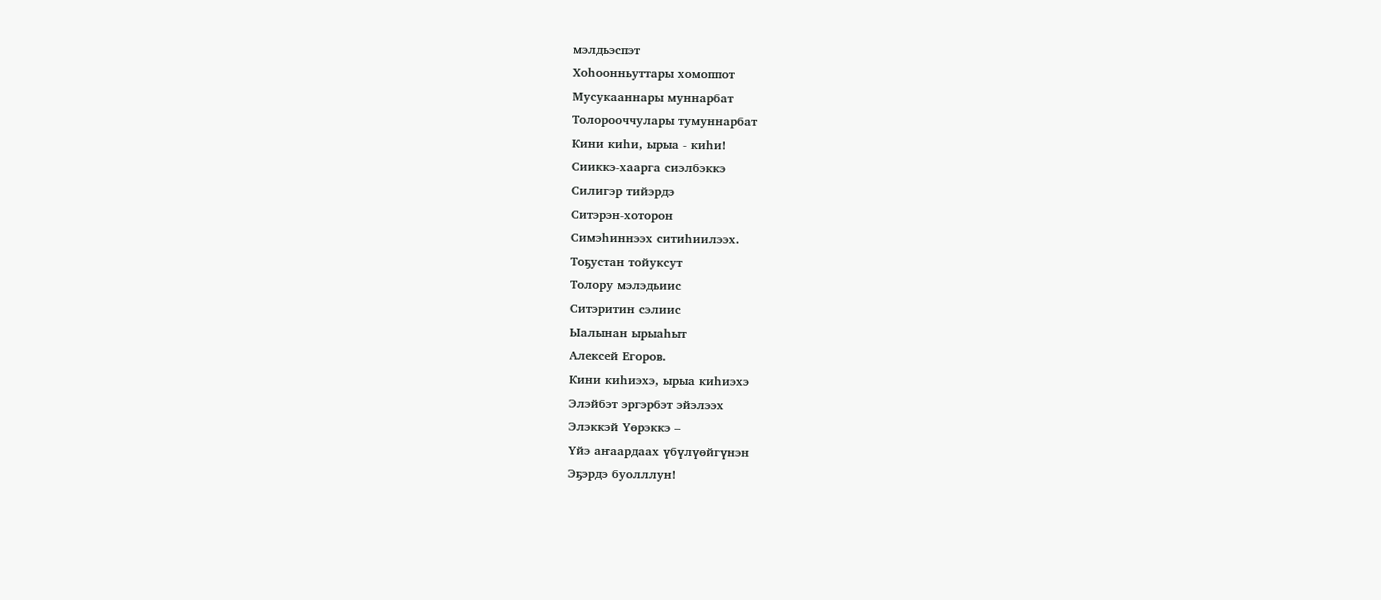мэлдьэспэт
Хоһоонньуттары хомоппот
Мусукааннары муннарбат
Толорооччулары тумуннарбат
Кини киһи, ырыа - киһи!
Сииккэ-хаарга сиэлбэккэ
Силигэр тийэрдэ
Ситэрэн-хоторон
Симэһиннээх ситиһиилээх.
Тоҕустан тойуксут
Толору мэлэдьиис
Ситэритин сэлиис
Ыалынан ырыаһыт
Алексей Егоров.
Кини киһиэхэ, ырыа киһиэхэ
Элэйбэт эргэрбэт эйэлээх
Элэккэй Үөрэккэ –
Үйэ аҥаардаах үбүлүөйгүнэн
Эҕэрдэ буолллун!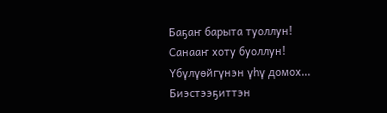Баҕаҥ барыта туоллун!
Санааҥ хоту буоллун!
Үбүлүөйгүнэн үһү домох...
Биэстээҕиттэн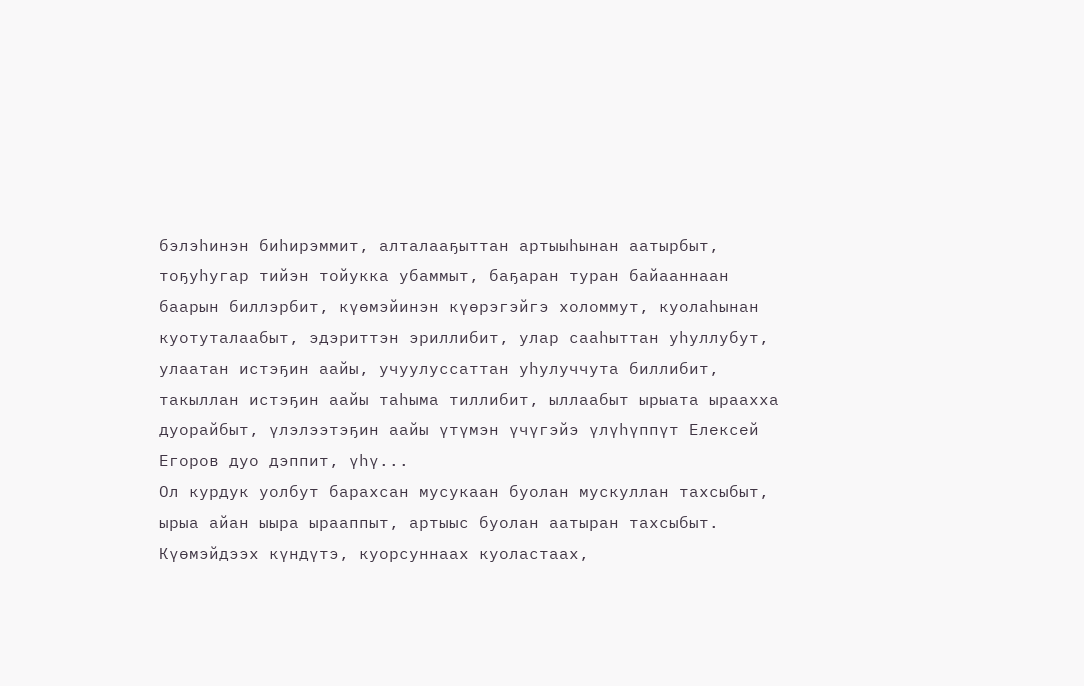бэлэһинэн биһирэммит, алталааҕыттан артыыһынан аатырбыт, тоҕуһугар тийэн тойукка убаммыт, баҕаран туран байааннаан баарын биллэрбит, күөмэйинэн күөрэгэйгэ холоммут, куолаһынан куотуталаабыт, эдэриттэн эриллибит, улар сааһыттан уһуллубут, улаатан истэҕин аайы, учуулуссаттан уһулуччута биллибит, такыллан истэҕин аайы таһыма тиллибит, ыллаабыт ырыата ыраахха дуорайбыт, үлэлээтэҕин аайы үтүмэн үчүгэйэ үлүһүппүт Елексей Егоров дуо дэппит, үһү...
Ол курдук уолбут барахсан мусукаан буолан мускуллан тахсыбыт, ырыа айан ыыра ырааппыт, артыыс буолан аатыран тахсыбыт. Күөмэйдээх күндүтэ, куорсуннаах куоластаах,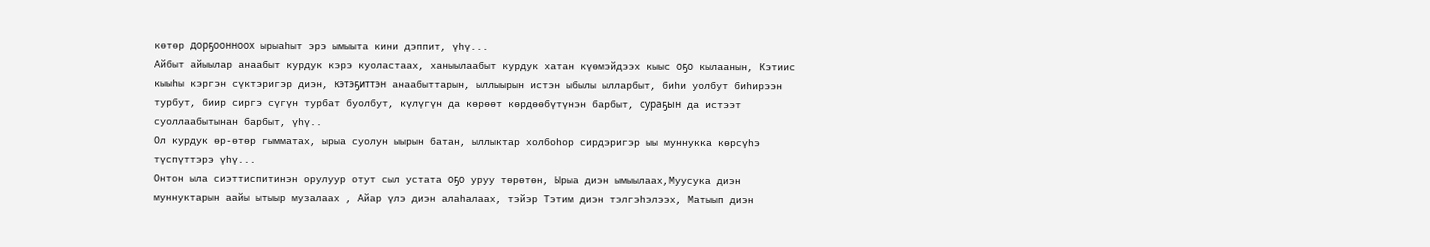көтөр дорҕоонноох ырыаһыт эрэ ымыыта кини дэппит, үһү...
Айбыт айыылар анаабыт курдук кэрэ куоластаах, ханыылаабыт курдук хатан күөмэйдээх кыыс оҕо кылаанын, Кэтиис кыыһы кэргэн сүктэригэр диэн, кэтэҕиттэн анаабыттарын, ыллыырын истэн ыбылы ылларбыт, биһи уолбут биһирээн турбут, биир сиргэ сүгүн турбат буолбут, күлүгүн да көрөөт көрдөөбүтүнэн барбыт, сураҕын да истээт суоллаабытынан барбыт, үһү..
Ол курдук өр-өтөр гымматах, ырыа суолун ыырын батан, ыллыктар холбоһор сирдэригэр ыы муннукка көрсүһэ түспүттэрэ үһү...
Онтон ыла сиэттиспитинэн орулуур отут сыл устата оҕо уруу төрөтөн, Ырыа диэн ымыылаах,Муусука диэн муннуктарын аайы ытыыр музалаах , Айар үлэ диэн алаһалаах, тэйэр Тэтим диэн тэлгэһэлээх, Матыып диэн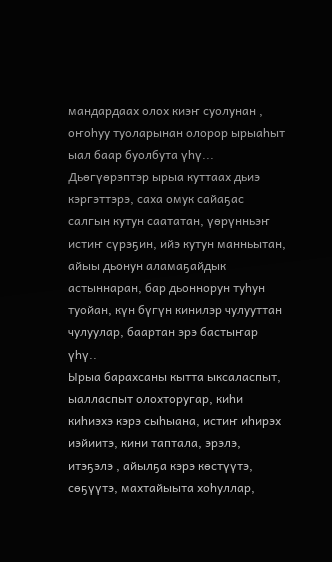мандардаах олох киэҥ суолунан , оҥоһуу туоларынан олорор ырыаһыт ыал баар буолбута үһү...
Дьөгүөрэптэр ырыа куттаах дьиэ кэргэттэрэ, саха омук сайаҕас салгын кутун саататан, үөрүнньэҥ истиҥ сүрэҕин, ийэ кутун манньытан, айыы дьонун аламаҕайдык астыннаран, бар дьоннорун туһун туойан, күн бүгүн кинилэр чулууттан чулуулар, баартан эрэ бастыҥар үһү..
Ырыа барахсаны кытта ыксаласпыт, ыалласпыт олохторугар, киһи киһиэхэ кэрэ сыһыана, истиҥ иһирэх иэйиитэ, кини таптала, эрэлэ, итэҕэлэ , айылҕа кэрэ көстүүтэ, сөҕүүтэ, махтайыыта хоһуллар,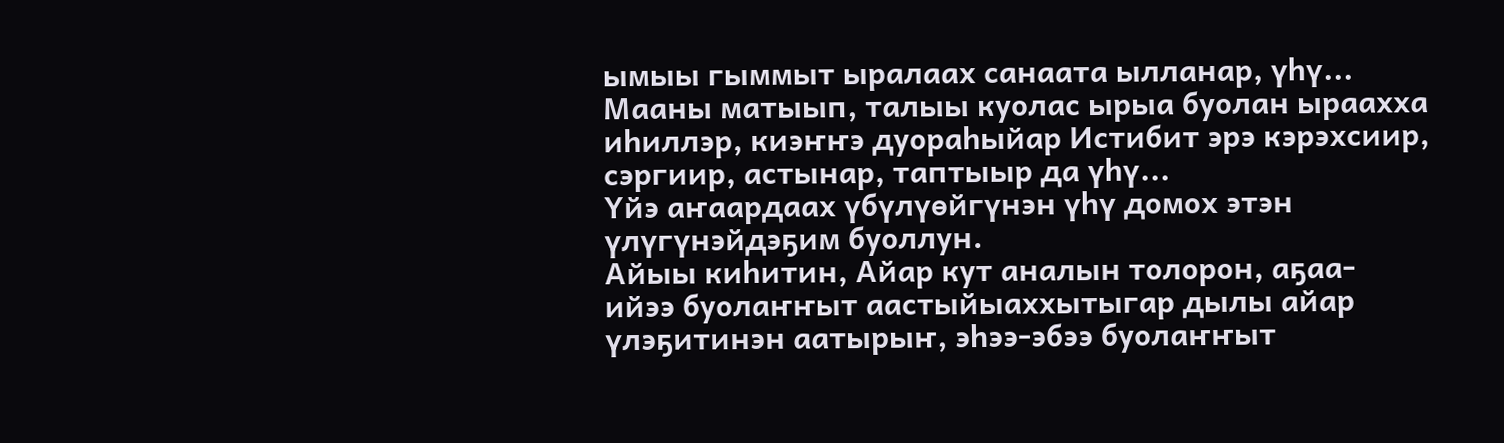ымыы гыммыт ыралаах санаата ылланар, үһү...
Мааны матыып, талыы куолас ырыа буолан ыраахха иһиллэр, киэҥҥэ дуораһыйар Истибит эрэ кэрэхсиир, сэргиир, астынар, таптыыр да үһү...
Үйэ аҥаардаах үбүлүөйгүнэн үһү домох этэн үлүгүнэйдэҕим буоллун.
Айыы киһитин, Айар кут аналын толорон, аҕаа- ийээ буолаҥҥыт аастыйыаххытыгар дылы айар үлэҕитинэн аатырыҥ, эһээ-эбээ буолаҥҥыт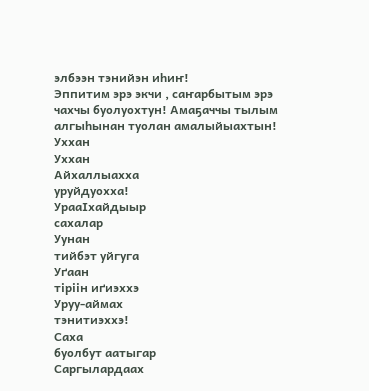элбээн тэнийэн иһиҥ!
Эппитим эрэ экчи , саҥарбытым эрэ чахчы буолуохтун! Амаҕаччы тылым алгыһынан туолан амалыйыахтын!
Уххан
Уххан
Айхаллыахха
уруйдуохха!
УрааІхайдыыр
сахалар
Уунан
тийбэт уйгуга
Уґаан
тіріін иґиэххэ
Уруу-аймах
тэнитиэххэ!
Саха
буолбут аатыгар
Саргылардаах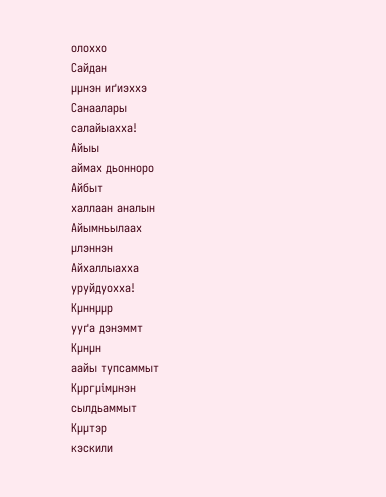олоххо
Сайдан
µµнэн иґиэххэ
Санаалары
салайыахха!
Айыы
аймах дьонноро
Айбыт
халлаан аналын
Айымньылаах
µлэннэн
Айхаллыахха
уруйдуохха!
Кµннµµр
ууґа дэнэммт
Кµнµн
аайы тупсаммыт
Кµргµімµнэн
сылдьаммыт
Кµµтэр
кэскили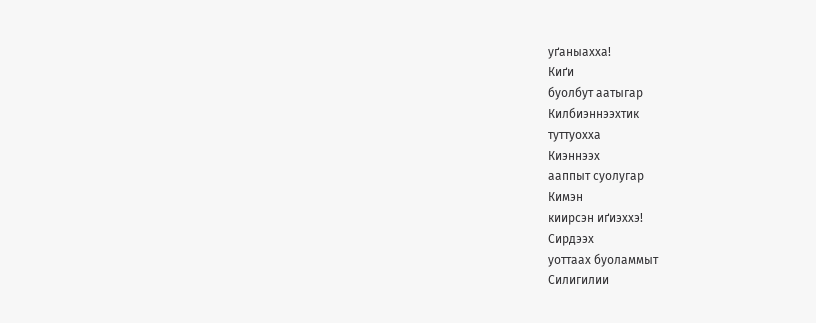уґаныахха!
Киґи
буолбут аатыгар
Килбиэннээхтик
туттуохха
Киэннээх
ааппыт суолугар
Кимэн
киирсэн иґиэххэ!
Сирдээх
уоттаах буоламмыт
Силигилии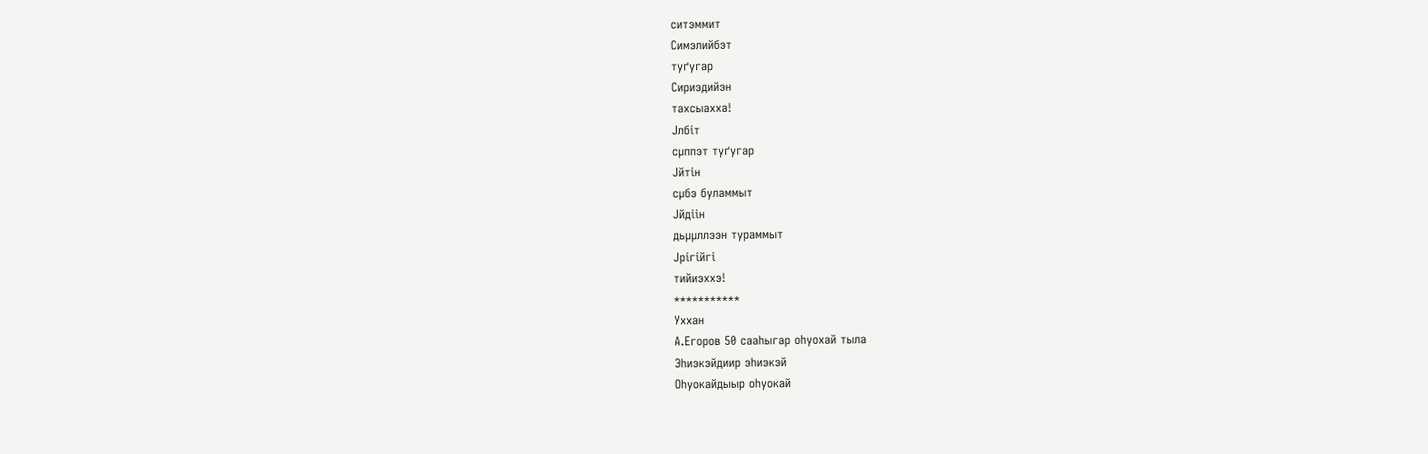ситэммит
Симэлийбэт
туґугар
Сириэдийэн
тахсыахха!
Јлбіт
сµппэт туґугар
Јйтін
сµбэ буламмыт
Јйдіін
дьµµллээн тураммыт
Јрігійгі
тийиэххэ!
***********
Уххан
А.Егоров 50 сааһыгар оһуохай тыла
Эһиэкэйдиир эһиэкэй
Оһуокайдыыр оһуокай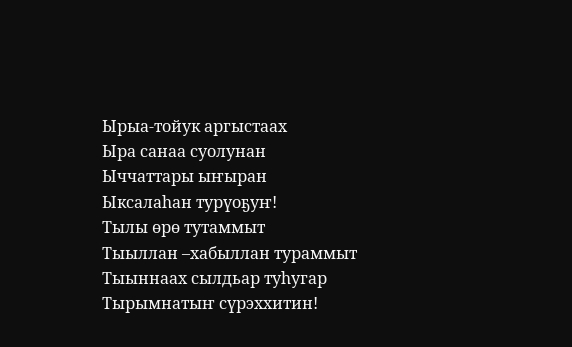Ырыа-тойук аргыстаах
Ыра санаа суолунан
Ыччаттары ыҥыран
Ыксалаһан турүоҕуҥ!
Тылы өрө тутаммыт
Тыыллан –хабыллан тураммыт
Тыыннаах сылдьар туһугар
Тырымнатыҥ сүрэххитин!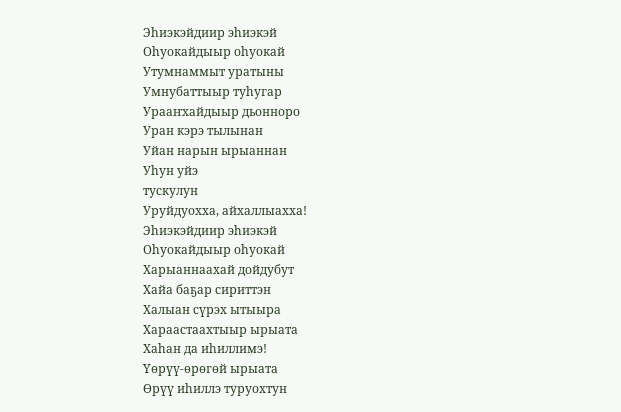Эһиэкэйдиир эһиэкэй
Оһуокайдыыр оһуокай
Утумнаммыт уратыны
Умнубаттыыр туһугар
Урааҥхайдыыр дьонноро
Уран кэрэ тылынан
Уйан нарын ырыаннан
Уһун уйэ
тускулун
Уруйдуохха, айхаллыахха!
Эһиэкэйдиир эһиэкэй
Оһуокайдыыр оһуокай
Харыаннаахай дойдубут
Хайа баҕар сириттэн
Халыан сүрэх ытыыра
Хараастаахтыыр ырыата
Хаһан да иһиллимэ!
Үөрүү-өрөгөй ырыата
Өрүү иһиллэ туруохтун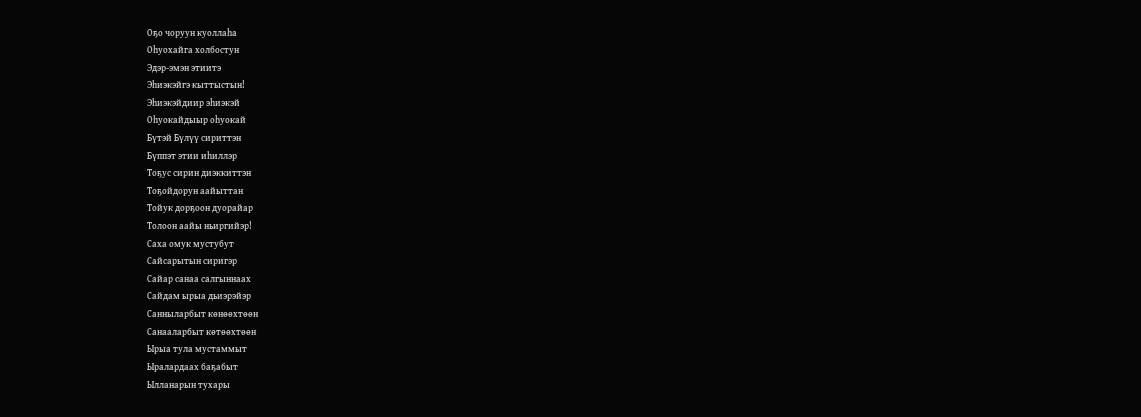Оҕо чоруун куоллаһа
Оһуохайга холбостун
Эдэр-эмэн этиитэ
Эһиэкэйгэ кыттыстын!
Эһиэкэйдиир эһиэкэй
Оһуокайдыыр оһуокай
Бүтэй Бүлүү сириттэн
Бүппэт этии иһиллэр
Тоҕус сирин диэккиттэн
Тоҕойдорун аайыттан
Тойук дорҕоон дуорайар
Толоон аайы ньиргийэр!
Саха омук мустубут
Сайсарытын сиригэр
Сайар санаа салгыннаах
Сайдам ырыа дьиэрэйэр
Санныларбыт көнөөхтөөн
Санааларбыт көтөөхтөөн
Ырыа тула мустаммыт
Ыралардаах баҕабыт
Ылланарын тухары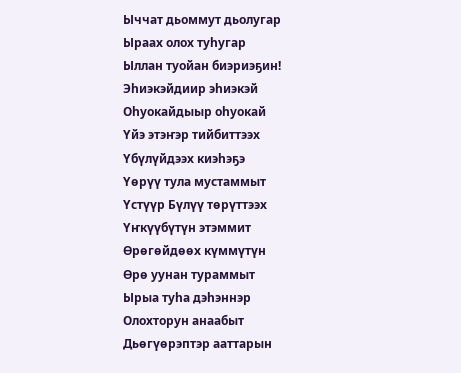Ыччат дьоммут дьолугар
Ыраах олох туһугар
Ыллан туойан биэриэҕин!
Эһиэкэйдиир эһиэкэй
Оһуокайдыыр оһуокай
Үйэ этэҥэр тийбиттээх
Үбүлүйдээх киэһэҕэ
Үөрүү тула мустаммыт
Үстүүр Бүлүү төрүттээх
Үҥкүүбүтүн этэммит
Өрөгөйдөөх күммүтүн
Өрө уунан тураммыт
Ырыа туһа дэһэннэр
Олохторун анаабыт
Дьөгүөрэптэр ааттарын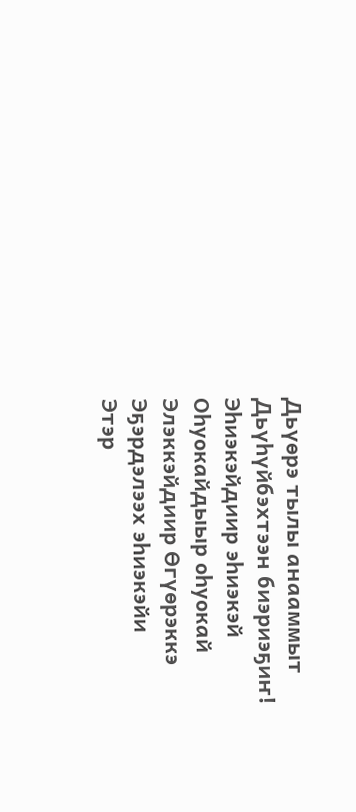Дьүөрэ тылы анааммыт
Дьүһүйбэхтээн биэриэҕиҥ!
Эһиэкэйдиир эһиэкэй
Оһуокайдыыр оһуокай
Элэккэйдиир Өгүөрэккэ
Эҕэрдэлээх эһиэкэйи
Этэр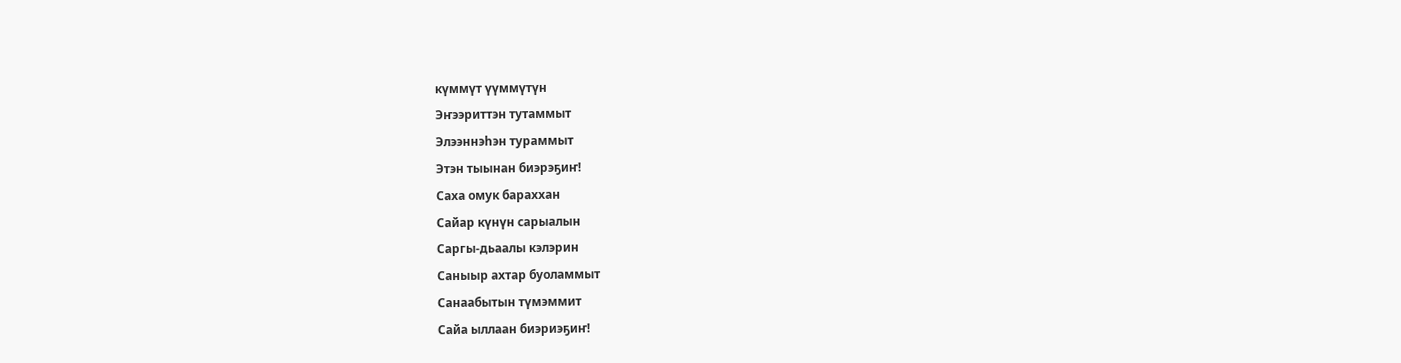күммүт үүммүтүн
Эҥээриттэн тутаммыт
Элээннэһэн тураммыт
Этэн тыынан биэрэҕиҥ!
Саха омук бараххан
Сайар күнүн сарыалын
Саргы-дьаалы кэлэрин
Саныыр ахтар буоламмыт
Санаабытын түмэммит
Сайа ыллаан биэриэҕиҥ!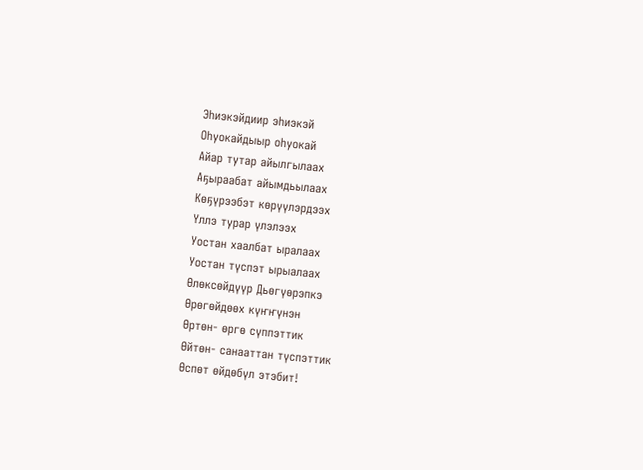Эһиэкэйдиир эһиэкэй
Оһуокайдыыр оһуокай
Айар тутар айылгылаах
Аҕыраабат айымдьылаах
Көҕүрээбэт көрүүлэрдээх
Үллэ турар үлэлээх
Уостан хаалбат ыралаах
Уостан түспэт ырыалаах
Өлөксөйдүүр Дьөгүөрэпкэ
Өрөгөйдөөх күҥҥүнэн
Өртөн- өргө сүппэттик
Өйтөн- санааттан түспэттик
Өспөт өйдөбүл этэбит!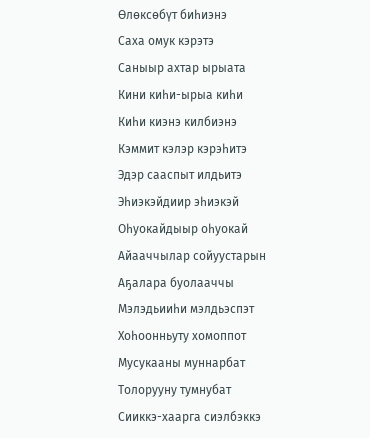Өлөксөбүт биһиэнэ
Саха омук кэрэтэ
Саныыр ахтар ырыата
Кини киһи-ырыа киһи
Киһи киэнэ килбиэнэ
Кэммит кэлэр кэрэһитэ
Эдэр сааспыт илдьитэ
Эһиэкэйдиир эһиэкэй
Оһуокайдыыр оһуокай
Айааччылар сойуустарын
Аҕалара буолааччы
Мэлэдьииһи мэлдьэспэт
Хоһоонньуту хомоппот
Мусукааны муннарбат
Толорууну тумнубат
Сииккэ-хаарга сиэлбэккэ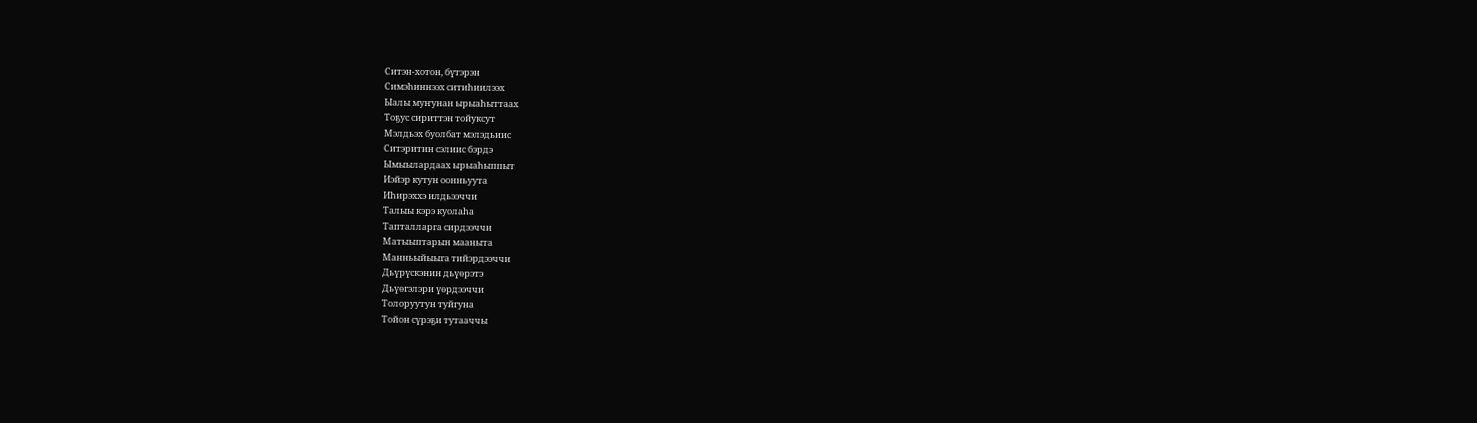Ситэн-хотон, бүтэрэн
Симэһиннээх ситиһиилээх
Ыалы муҥунан ырыаһыттаах
Тоҕус сириттэн тойуксут
Мэлдьэх буолбат мэлэдьиис
Ситэритин сэлиис бэрдэ
Ымыылардаах ырыаһыппыт
Иэйэр кутун оонньуута
Иһирэххэ илдьээччи
Талыы кэрэ куолаһа
Тапталларга сирдээччи
Матыыптарын мааныта
Манньыйыыга тийэрдээччи
Дьүрүскэнин дьүөрэтэ
Дьүөгэлэри үөрдээччи
Толоруутун туйгуна
Тойон сүрэҕи тутааччы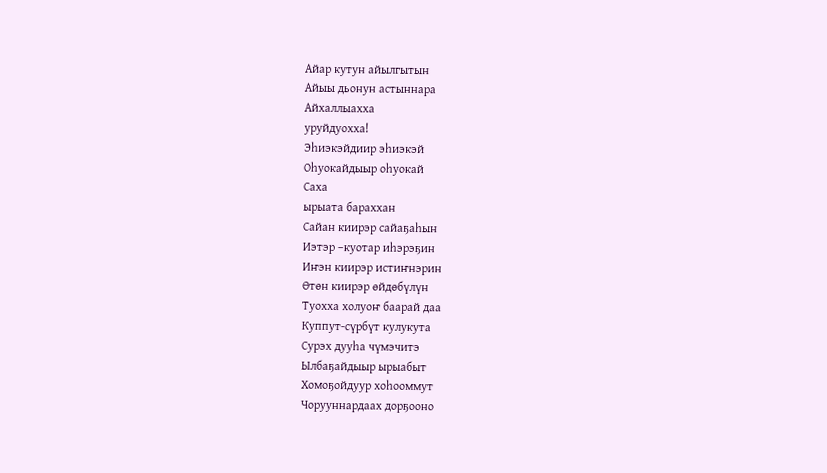Айар кутун айылгытын
Айыы дьонун астыннара
Айхаллыахха
уруйдуохха!
Эһиэкэйдиир эһиэкэй
Оһуокайдыыр оһуокай
Саха
ырыата бараххан
Сайан киирэр сайаҕаһын
Иэтэр –куотар иһэрэҕин
Иҥэн киирэр истиҥнэрин
Өтөн киирэр өйдөбүлүн
Туохха холуоҥ баарай даа
Куппут-сүрбүт кулукута
Сурэх дууһа чүмэчитэ
Ылбаҕайдыыр ырыабыт
Хомоҕойдуур хоһооммут
Чорууннардаах дорҕооно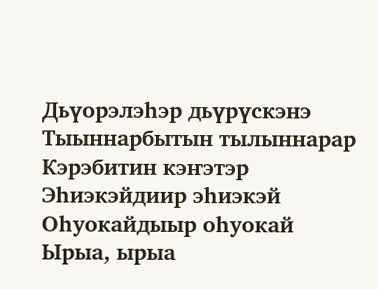Дьүорэлэһэр дьүрүскэнэ
Тыыннарбытын тылыннарар
Кэрэбитин кэҥэтэр
Эһиэкэйдиир эһиэкэй
Оһуокайдыыр оһуокай
Ырыа, ырыа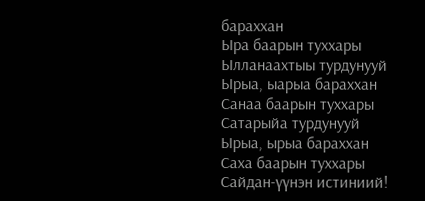бараххан
Ыра баарын туххары
Ылланаахтыы турдунууй
Ырыа, ыарыа бараххан
Санаа баарын туххары
Сатарыйа турдунууй
Ырыа, ырыа бараххан
Саха баарын туххары
Сайдан-үүнэн истиниий!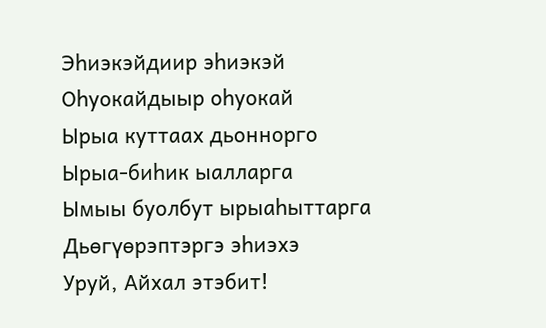Эһиэкэйдиир эһиэкэй
Оһуокайдыыр оһуокай
Ырыа куттаах дьоннорго
Ырыа-биһик ыалларга
Ымыы буолбут ырыаһыттарга
Дьөгүөрэптэргэ эһиэхэ
Уруй, Айхал этэбит!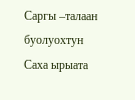Саргы –талаан буолуохтун
Саха ырыата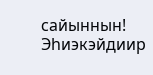сайыннын!
Эһиэкэйдиир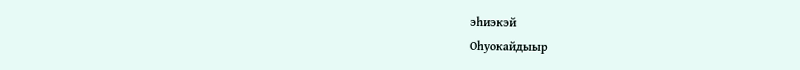эһиэкэй
Оһуокайдыыр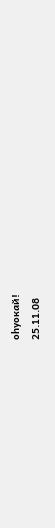оһуокай!
25.11.08